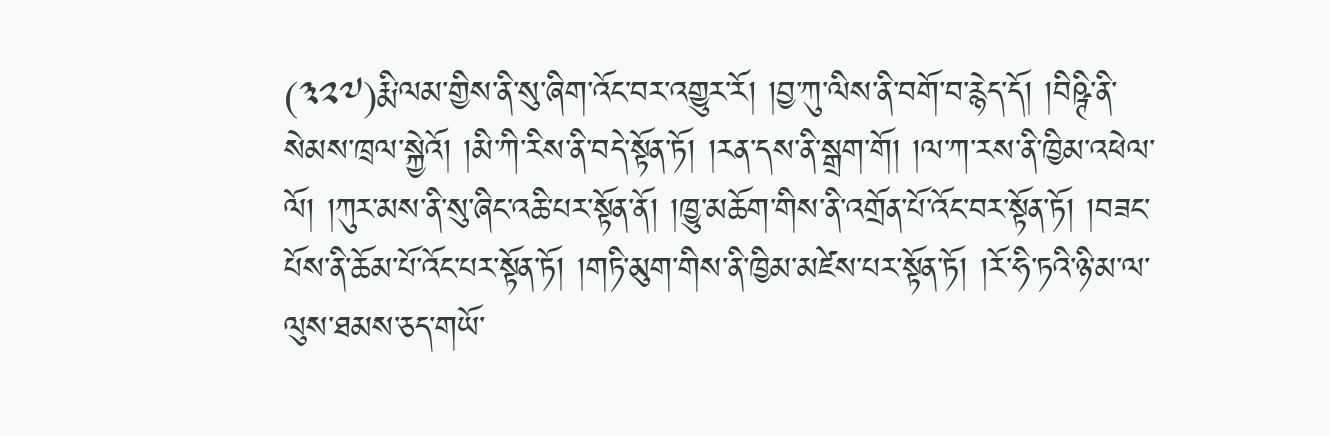(༣༢༧)རྨི་ལམ་གྱིས་ནི་སུ་ཞིག་འོང་བར་འགྱུར་རོ། །བྱ་ཀུ་ལིས་ནི་བགོ་བ་རྙེད་དོ། །བིཥྚི་ནི་སེམས་ཁྲལ་སྐྱེའོ། །མི་ཀི་རིས་ནི་བདེ་སྟོན་ཏོ། །རན་དས་ནི་སྒྲག་གོ། །ལ་ཀ་རས་ནི་ཁྱིམ་འཕེལ་ལོ། །ཀུར་མས་ནི་སུ་ཞིང་འཆི་པར་སྟོན་ནོ། །ཁྱུ་མཆོག་གིས་ནི་འགྲོན་པོ་འོང་བར་སྟོན་ཏོ། །བཟང་པོས་ནི་ཆོམ་པོ་འོང་པར་སྟོན་ཏོ། །གཏི་མུག་གིས་ནི་ཁྱིམ་མཛེས་པར་སྟོན་ཏོ། །རོ་ཧི་ཏའི་ཉི་མ་ལ་ལུས་ཐམས་ཅད་གཡོ་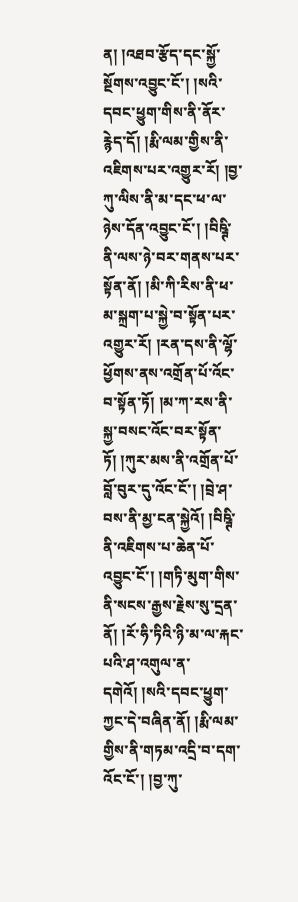ན། །འཐབ་རྩོད་དང་སྐྱོ་སྔོགས་འབྱུང་ངོ་། །སའི་དབང་ཕྱུག་གིས་ནི་ནོར་རྙེད་དོ། །རྨི་ལམ་གྱིས་ནི་འཇིགས་པར་འགྱུར་རོ། །བྱ་ཀུ་ལིས་ནི་མ་དང་ཕ་ལ་ཉེས་དོན་འབྱུང་ངོ་། །བིཥྚི་ནི་ལས་ཉེ་བར་གནས་པར་སྟོན་ནོ། །མི་ཀི་རིས་ནི་ཕ་མ་སྐྲག་པ་སྐྱེ་བ་སྟོན་པར་འགྱུར་རོ། །རན་དས་ནི་ལྷོ་ཕྱོགས་ནས་འགྲོན་པོ་འོང་བ་སྟོན་ཏོ། །མ་ཀ་རས་ནི་སྐྱ་བསང་འོང་བར་སྟོན་ཏོ། །ཀུར་མས་ནི་འགྲོན་པོ་བློ་བུར་དུ་འོང་ངོ་། །བྲེ་ཤ་བས་ནི་མྱ་ངན་སྐྱེའོ། །བིཥྚི་ནི་འཇིགས་པ་ཆེན་པོ་འབྱུང་ངོ་། །གཏི་མུག་གིས་ནི་སངས་རྒྱས་རྗེས་སུ་དྲན་ནོ། །རོ་ཧི་ཏིའི་ཉི་མ་ལ་རྐང་པའི་ཤ་འགུལ་ན་དགེའོ། །སའི་དབང་ཕྱུག་ཀྱང་དེ་བཞིན་ནོ། །རྨི་ལམ་གྱིས་ནི་གཏམ་འདྲི་བ་དག་འོང་ངོ་། །བྱ་ཀུ་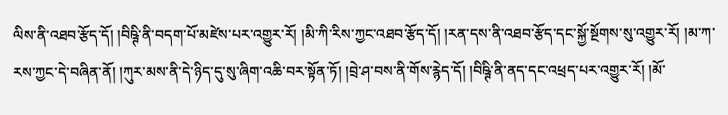ལིས་ནི་འཐབ་རྩོད་དོ། །བིཥྚི་ནི་བདག་པོ་མཛེས་པར་འགྱུར་རོ། །མི་ཀི་རིས་ཀྱང་འཐབ་རྩོད་དོ། །རན་དས་ནི་འཐབ་རྩོད་དང་སྐྱོ་སྔོགས་སུ་འགྱུར་རོ། །མ་ཀ་རས་ཀྱང་དེ་བཞིན་ནོ། །ཀུར་མས་ནི་དེ་ཉིད་དུ་སུ་ཞིག་འཆི་བར་སྟོན་ཏོ། །བྲེ་ཤ་བས་ནི་གོས་རྙེད་དོ། །བིཥྚི་ནི་ནད་དང་འཕྲད་པར་འགྱུར་རོ། །མོ་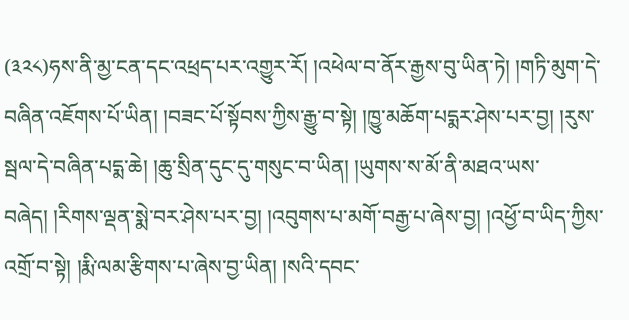(༣༢༨)ཧས་ནི་མྱ་ངན་དང་འཕྲད་པར་འགྱུར་རོ། །འཕེལ་བ་ནོར་རྒྱས་བུ་ཡིན་ཏེ། །གཏི་མུག་དེ་བཞིན་འཇོགས་པོ་ཡིན། །བཟང་པོ་སྟོབས་ཀྱིས་རྒྱུ་བ་སྟེ། །ཁྱུ་མཆོག་པདྨར་ཤེས་པར་བྱ། །རུས་སྦལ་དེ་བཞིན་པདྨ་ཆེ། །ཆུ་སྲིན་དུང་དུ་གསུང་བ་ཡིན། །ཡུགས་ས་མོ་ནི་མཐའ་ཡས་བཞེད། །རིགས་ལྡན་སྨེ་བར་ཤེས་པར་བྱ། །འབུགས་པ་མགོ་བརྒྱ་པ་ཞེས་བྱ། །འཕྱོ་བ་ཡིད་ཀྱིས་འགྲོ་བ་སྟེ། །རྨི་ལམ་རྩིགས་པ་ཞེས་བྱ་ཡིན། །སའི་དབང་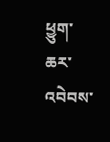ཕྱུག་ཆར་འབེབས་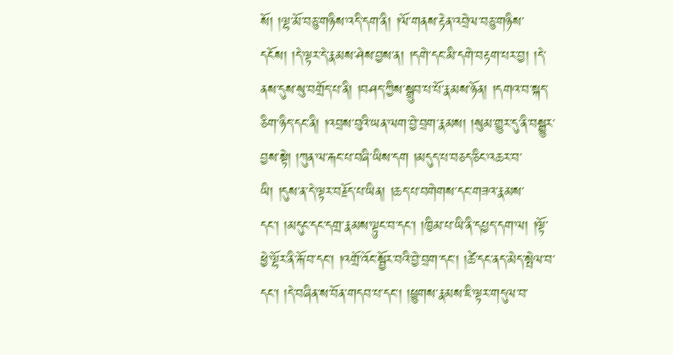སོ། །ལྷ་མོ་བཅུ་གཉིས་འདི་དག་ནི། །ལོ་གནས་རྟེན་འབྲེལ་བཅུ་གཉིས་དངོས། །དེ་ལྟར་དེ་རྣམས་ཤེས་བྱས་ན། །དགེ་དང་མི་དགེ་བརྟག་པར་བྱ། །དེ་ནས་དུས་སུ་བགྲོད་པ་ནི། །བཤད་ཀྱིས་སྒྲུབ་པ་པོ་རྣམས་ཉོན། །དགའ་བ་སྐད་ཅིག་ཉིད་དང་ནི། །འབྲས་བུའི་ཡན་ལག་བྱེ་བྲག་རྣམས། །སུམ་གྱུར་དུ་ནི་བསྒྱུར་བྱས་སྟེ། །ཀུན་ལ་རྐང་པ་བཞི་ཡིས་དག །མདུད་པ་བཅད་ཅིང་འཆར་བ་ཡི། །དུས་ན་དེ་ལྟར་བརྗོད་པ་ཡིན། །ཆད་པ་བགེགས་དང་གཟའ་རྣམས་དང་། །མདུང་དང་དགྲ་རྣམས་ལྟུང་བ་དང་། །ཁྱིམ་པ་ཡི་ནི་དཔྱད་དག་ལ། །ལྟོ་ཕྱེ་ལྷོར་ནི་རྐོ་བ་དང་། །འགྲོ་འོང་སྦྱོར་བའི་བྱེ་བྲག་དང་། །ཚེ་དང་ནད་མེད་སྤེལ་བ་དང་། །དེ་བཞིན་ས་བོན་གདབ་པ་དང་། །ཕྱུགས་རྣམས་ཇི་ལྟར་གདུལ་བ་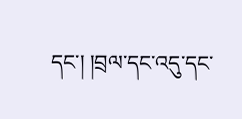དང་། །བྲལ་དང་འདུ་དང་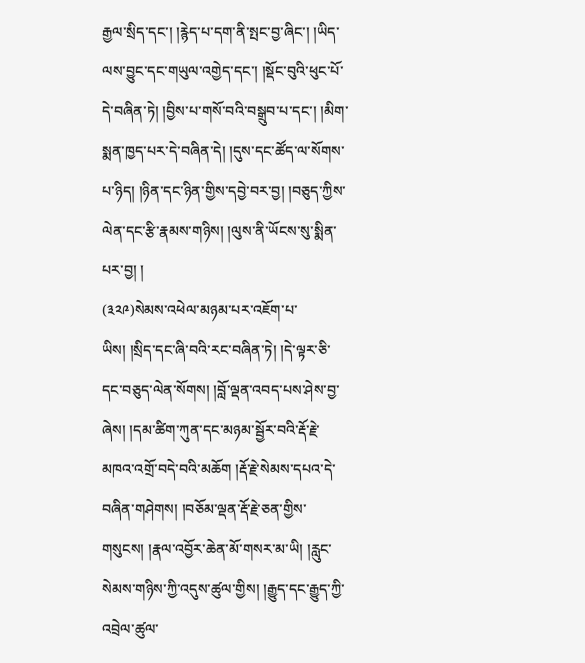རྒྱལ་སྲིད་དང་། །རྙེད་པ་དག་ནི་སྤང་བྱ་ཞིང་། །ཡིད་ལས་བྱུང་དང་གཡུལ་འགྱེད་དང་། །སྡོང་བུའི་ཕུང་པོ་དེ་བཞིན་ཏེ། །བྱིས་པ་གསོ་བའི་བསྒྲུབ་པ་དང་། །མིག་སྨན་ཁྱད་པར་དེ་བཞིན་དེ། །དུས་དང་ཚོད་ལ་སོགས་པ་ཉིད། །ཉིན་དང་ཉིན་གྱིས་དབྱེ་བར་བྱ། །བཅུད་ཀྱིས་ལེན་དང་རྩི་རྣམས་གཉིས། །ལུས་ནི་ཡོངས་སུ་སྨིན་པར་བྱ། །
(༣༢༩)སེམས་འཕེལ་མཉམ་པར་འཇོག་པ་ཡིས། །སྲིད་དང་ཞི་བའི་རང་བཞིན་ཏེ། །དེ་ལྟར་ཅི་དང་བཅུད་ལེན་སོགས། །བློ་ལྡན་འབད་པས་ཤེས་བྱ་ཞེས། །དམ་ཚིག་ཀུན་དང་མཉམ་སྦྱོར་བའི་རྡོ་རྗེ་མཁའ་འགྲོ་བདེ་བའི་མཆོག །རྡོ་རྗེ་སེམས་དཔའ་དེ་བཞིན་གཤེགས། །བཅོམ་ལྡན་རྡོ་རྗེ་ཅན་གྱིས་གསུངས། །རྣལ་འབྱོར་ཆེན་མོ་གསར་མ་ཡི། །རླུང་སེམས་གཉིས་ཀྱི་འདུས་ཚུལ་གྱིས། །རྒྱུད་དང་རྒྱུད་ཀྱི་འབྲེལ་ཚུལ་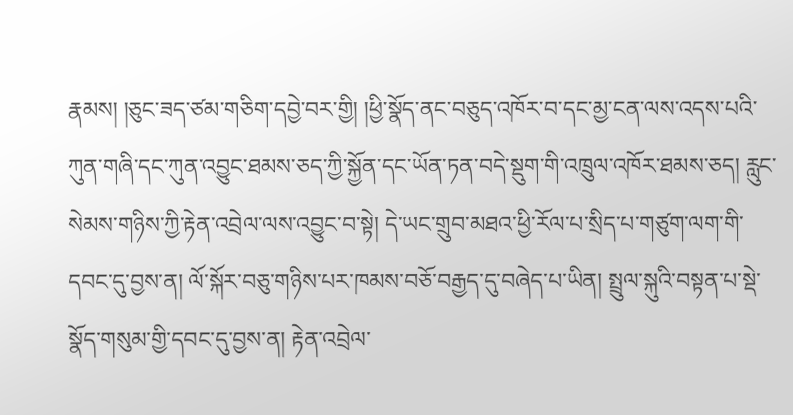རྣམས། །ཅུང་ཟད་ཙམ་གཅིག་དབྱེ་བར་གྱི། །ཕྱི་སྣོད་ནང་བཅུད་འཁོར་བ་དང་མྱ་ངན་ལས་འདས་པའི་ཀུན་གཞི་དང་ཀུན་འབྱུང་ཐམས་ཅད་ཀྱི་སྐྱོན་དང་ཡོན་ཏན་བདེ་སྡུག་གི་འཁྲུལ་འཁོར་ཐམས་ཅད། རླུང་སེམས་གཉིས་ཀྱི་རྟེན་འབྲེལ་ལས་འབྱུང་བ་སྟེ། དེ་ཡང་གྲུབ་མཐའ་ཕྱི་རོལ་པ་སྲིད་པ་གཙུག་ལག་གི་དབང་དུ་བྱས་ན། ལོ་སྐོར་བཅུ་གཉིས་པར་ཁམས་བཅོ་བརྒྱད་དུ་བཞེད་པ་ཡིན། སྤྲུལ་སྐུའི་བསྟན་པ་སྡེ་སྣོད་གསུམ་གྱི་དབང་དུ་བྱས་ན། རྟེན་འབྲེལ་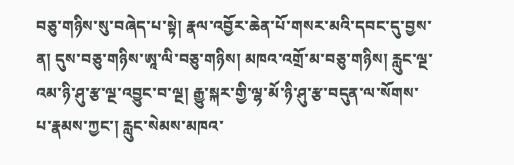བཅུ་གཉིས་སུ་བཞེད་པ་སྟེ། རྣལ་འབྱོར་ཆེན་པོ་གསར་མའི་དབང་དུ་བྱས་ན། དུས་བཅུ་གཉིས་ཨཱ་ལི་བཅུ་གཉིས། མཁའ་འགྲོ་མ་བཅུ་གཉིས། རླུང་ལྔ་འམ་ཉི་ཤུ་རྩ་ལྔ་འབྱུང་བ་ལྔ། རྒྱུ་སྐར་གྱི་ལྷ་མོ་ཉི་ཤུ་རྩ་བདུན་ལ་སོགས་པ་རྣམས་ཀྱང་། རླུང་སེམས་མཁའ་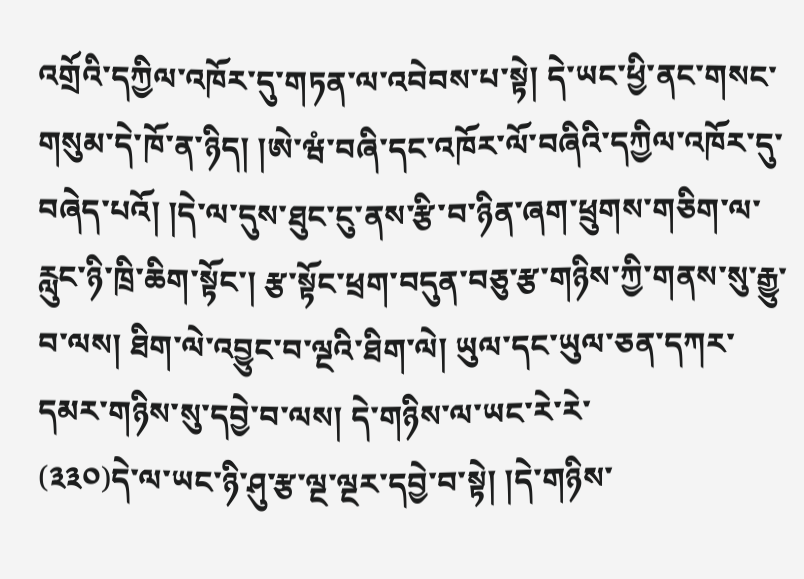འགྲོའི་དཀྱིལ་འཁོར་དུ་གཏན་ལ་འབེབས་པ་སྟེ། དེ་ཡང་ཕྱི་ནང་གསང་གསུམ་དེ་ཁོ་ན་ཉིད། །ཨེ་ཝཾ་བཞི་དང་འཁོར་ལོ་བཞིའི་དཀྱིལ་འཁོར་དུ་བཞེད་པའོ། །དེ་ལ་དུས་ཐུང་ངུ་ནས་རྩི་བ་ཉིན་ཞག་ཕྲུགས་གཅིག་ལ་རླུང་ཉི་ཁྲི་ཆིག་སྟོང་། རྩ་སྟོང་ཕྲག་བདུན་བཅུ་རྩ་གཉིས་ཀྱི་གནས་སུ་རྒྱུ་བ་ལས། ཐིག་ལེ་འབྱུང་བ་ལྔའི་ཐིག་ལེ། ཡུལ་དང་ཡུལ་ཅན་དཀར་དམར་གཉིས་སུ་དབྱེ་བ་ལས། དེ་གཉིས་ལ་ཡང་རེ་རེ་
(༣༣༠)དེ་ལ་ཡང་ཉི་ཤུ་རྩ་ལྔ་ལྔར་དབྱེ་བ་སྟེ། །དེ་གཉིས་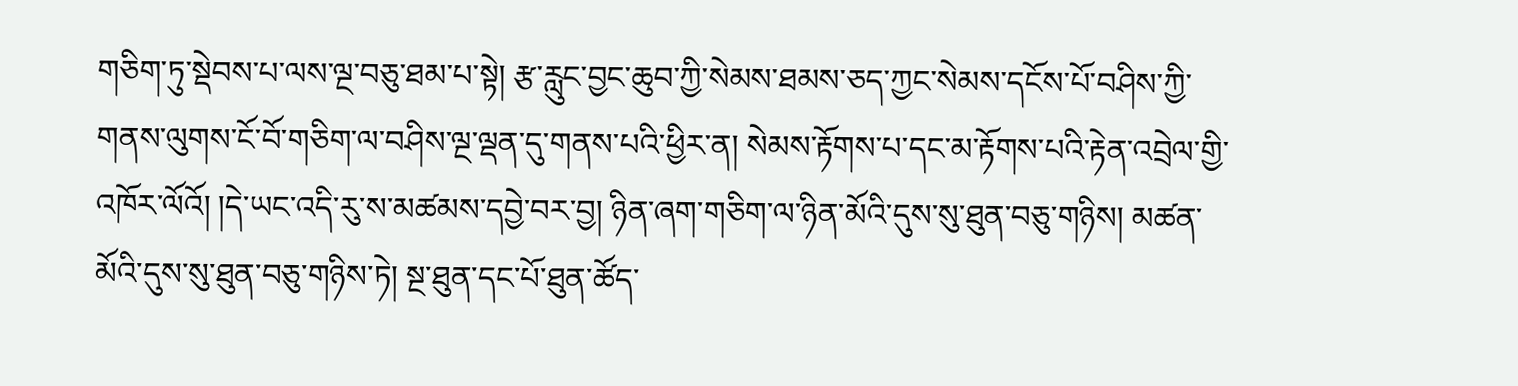གཅིག་ཏུ་སྡེབས་པ་ལས་ལྔ་བཅུ་ཐམ་པ་སྟེ། རྩ་རླུང་བྱང་ཆུབ་ཀྱི་སེམས་ཐམས་ཅད་ཀྱང་སེམས་དངོས་པོ་བཤིས་ཀྱི་གནས་ལུགས་ངོ་བོ་གཅིག་ལ་བཤིས་ལྔ་ལྡན་དུ་གནས་པའི་ཕྱིར་ན། སེམས་རྟོགས་པ་དང་མ་རྟོགས་པའི་རྟེན་འབྲེལ་གྱི་འཁོར་ལོའོ། །དེ་ཡང་འདི་རུ་ས་མཚམས་དབྱེ་བར་བྱ། ཉིན་ཞག་གཅིག་ལ་ཉིན་མོའི་དུས་སུ་ཐུན་བཅུ་གཉིས། མཚན་མོའི་དུས་སུ་ཐུན་བཅུ་གཉིས་ཏེ། སྔ་ཐུན་དང་པོ་ཐུན་ཚོད་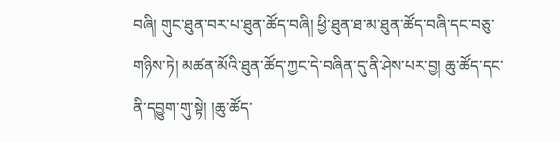བཞི། གུང་ཐུན་བར་པ་ཐུན་ཚོད་བཞི། ཕྱི་ཐུན་ཐ་མ་ཐུན་ཚོད་བཞི་དང་བཅུ་གཉིས་ཏེ། མཚན་མོའི་ཐུན་ཚོད་ཀྱང་དེ་བཞིན་དུ་ནི་ཤེས་པར་བྱ། ཆུ་ཚོད་དང་ནི་དབྱུག་གུ་སྟེ། །ཆུ་ཚོད་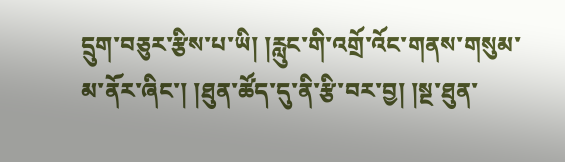དྲུག་བཅུར་རྩིས་པ་ཡི། །རླུང་གི་འགྲོ་འོང་གནས་གསུམ་མ་ནོར་ཞིང་། །ཐུན་ཚོད་དུ་ནི་རྩི་བར་བྱ། །སྔ་ཐུན་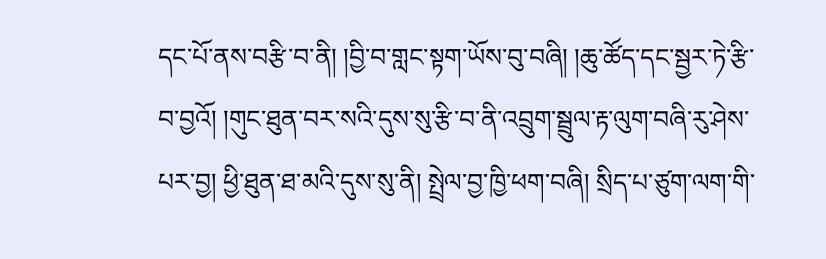དང་པོ་ནས་བརྩི་བ་ནི། །བྱི་བ་གླང་སྟག་ཡོས་བུ་བཞི། །ཆུ་ཚོད་དང་སྦྱར་ཏེ་རྩི་བ་བྱའོ། །གུང་ཐུན་བར་སའི་དུས་སུ་རྩི་བ་ནི་འབྲུག་སྦྲུལ་རྟ་ལུག་བཞི་རུ་ཤེས་པར་བྱ། ཕྱི་ཐུན་ཐ་མའི་དུས་སུ་ནི། སྤྲེལ་བྱ་ཁྱི་ཕག་བཞི། སྲིད་པ་ཙུག་ལག་གི་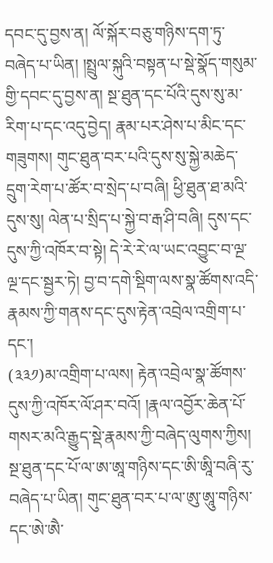དབང་དུ་བྱས་ན། ལོ་སྐོར་བཅུ་གཉིས་དག་ཏུ་བཞེད་པ་ཡིན། །སྤྲུལ་སྐུའི་བསྟན་པ་སྡེ་སྣོད་གསུམ་གྱི་དབང་དུ་བྱས་ན། སྔ་ཐུན་དང་པོའི་དུས་སུ་མ་རིག་པ་དང་འདུ་བྱེད། རྣམ་པར་ཤེས་པ་མིང་དང་གཟུགས། གུང་ཐུན་བར་པའི་དུས་སུ་སྐྱེ་མཆེད་དྲུག་རེག་པ་ཚོར་བ་སྲེད་པ་བཞི། ཕྱི་ཐུན་ཐ་མའི་དུས་སུ། ལེན་པ་སྲིད་པ་སྐྱེ་བ་རྒ་ཤི་བཞི། དུས་དང་དུས་ཀྱི་འཁོར་བ་སྟེ། དེ་རེ་རེ་ལ་ཡང་འབྱུང་བ་ལྔ་ལྔ་དང་སྦྱར་ཏེ། བྱ་བ་དགེ་སྡིག་ལས་སྣ་ཚོགས་འདི་རྣམས་ཀྱི་གནས་དང་དུས་རྟེན་འབྲེལ་འགྲིག་པ་དང་།
(༣༣༡)མ་འགྲིག་པ་ལས། རྟེན་འབྲེལ་སྣ་ཚོགས་དུས་ཀྱི་འཁོར་ལོ་ཤར་བའོ། །རྣལ་འབྱོར་ཆེན་པོ་གསར་མའི་རྒྱུད་སྡེ་རྣམས་ཀྱི་བཞེད་ལུགས་ཀྱིས། སྔ་ཐུན་དང་པོ་ལ་ཨ་ཨཱ་གཉིས་དང་ཨི་ཨཱི་བཞི་རུ་བཞེད་པ་ཡིན། གུང་ཐུན་བར་པ་ལ་ཨུ་ཨཱུ་གཉིས་དང་ཨེ་ཨཻ་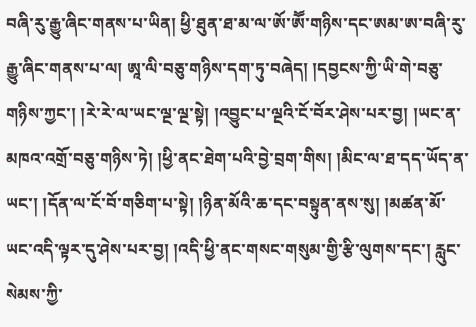བཞི་རུ་རྒྱུ་ཞིང་གནས་པ་ཡིན། ཕྱི་ཐུན་ཐ་མ་ལ་ཨོ་ཨཽ་གཉིས་དང་ཨམ་ཨ་བཞི་རུ་རྒྱུ་ཞིང་གནས་པ་ལ། ཨཱ་ལི་བཅུ་གཉིས་དག་ཏུ་བཞེད། །དབྱངས་ཀྱི་ཡི་གེ་བཅུ་གཉིས་ཀྱང་། །རེ་རེ་ལ་ཡང་ལྔ་ལྔ་སྟེ། །འབྱུང་པ་ལྔའི་ངོ་བོར་ཤེས་པར་བྱ། །ཡང་ན་མཁའ་འགྲོ་བཅུ་གཉིས་ཏེ། །ཕྱི་ནང་ཐེག་པའི་བྱེ་བྲག་གིས། །མིང་ལ་ཐ་དད་ཡོད་ན་ཡང་། །དོན་ལ་ངོ་བོ་གཅིག་པ་སྟེ། །ཉིན་མོའི་ཆ་དང་བསྟུན་ནས་སུ། །མཚན་མོ་ཡང་འདི་ལྟར་དུ་ཤེས་པར་བྱ། །འདི་ཕྱི་ནང་གསང་གསུམ་གྱི་རྩི་ལུགས་དང་། རླུང་སེམས་ཀྱི་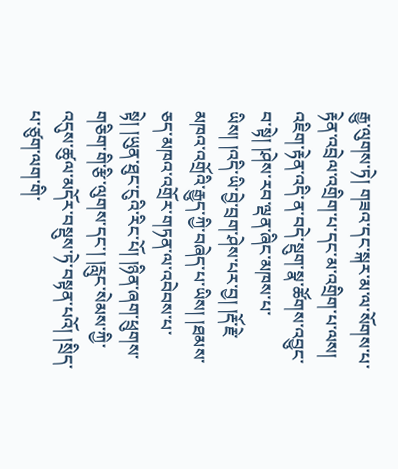རྒྱུ་ལུགས་ཏེ། གཟའ་དང་སྐར་མ་ལ་སོགས་པ་རྟེན་འབྲེལ་འགྲིག་པ་དང་མ་འགྲིག་པ་ལས། འཇིག་རྟེན་འདི་ན་བདེ་སྡུག་སྣ་ཚོགས་འབྱུང་བ་སྟེ། །ཤེས་རབ་ལྡན་ཞིང་མཁས་པ་ཡིས། །འདི་ཡི་བྱེ་བྲག་ཤེས་པར་བྱ། །རྡོ་རྗེ་མཁའ་འགྲོའི་རྒྱུད་ཀྱི་བཞེད་པ་ཡིས། །ཐམས་ཅད་མཁའ་འགྲོར་གཏན་ལ་འབེབས་པ་སྟེ། །ཡུན་ཐུང་ངུའི་རིང་པོ། །ཉིན་ཞག་ཕྲུགས་གཅིག་གི་རྩི་ལུགས་དང་། །རླུང་སེམས་ཀྱི་འདུས་ཚུལ་མདོར་བསྡུས་ཏེ་བསྟན་པའོ། །སྲིད་པ་ཙུག་ལག་གི་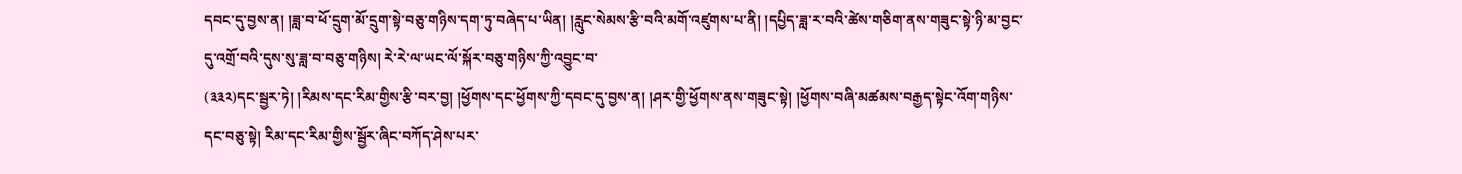དབང་དུ་བྱས་ན། །ཟླ་བ་ཕོ་དྲུག་མོ་དྲུག་སྟེ་བཅུ་གཉིས་དག་ཏུ་བཞེད་པ་ཡིན། །རླུང་སེམས་རྩི་བའི་མགོ་འཛུགས་པ་ནི། །དཔྱིད་ཟླ་ར་བའི་ཚེས་གཅིག་ནས་གཟུང་སྟེ་ཉི་མ་བྱང་དུ་འགྲོ་བའི་དུས་སུ་ཟླ་བ་བཅུ་གཉིས། རེ་རེ་ལ་ཡང་ལོ་སྐོར་བཅུ་གཉིས་ཀྱི་འབྱུང་བ་
(༣༣༢)དང་སྦྱར་ཏེ། །རིམས་དང་རིམ་གྱིས་རྩི་བར་བྱ། །ཕྱོགས་དང་ཕྱོགས་ཀྱི་དབང་དུ་བྱས་ན། །ཤར་གྱི་ཕྱོགས་ནས་གཟུང་སྟེ། །ཕྱོགས་བཞི་མཚམས་བརྒྱད་སྟེང་འོག་གཉིས་དང་བཅུ་སྟེ། རིམ་དང་རིམ་གྱིས་སྦྱོར་ཞིང་བཀོད་ཤེས་པར་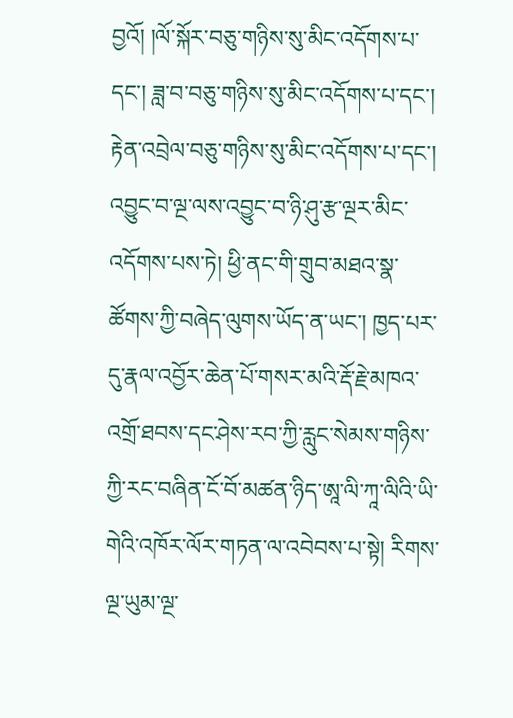བྱའོ། །ལོ་སྐོར་བཅུ་གཉིས་སུ་མིང་འདོགས་པ་དང་། ཟླ་བ་བཅུ་གཉིས་སུ་མིང་འདོགས་པ་དང་། རྟེན་འབྲེལ་བཅུ་གཉིས་སུ་མིང་འདོགས་པ་དང་། འབྱུང་བ་ལྔ་ལས་འབྱུང་བ་ཉི་ཤུ་རྩ་ལྔར་མིང་འདོགས་པས་ཏེ། ཕྱི་ནང་གི་གྲུབ་མཐའ་སྣ་ཚོགས་ཀྱི་བཞེད་ལུགས་ཡོད་ན་ཡང་། ཁྱད་པར་དུ་རྣལ་འབྱོར་ཆེན་པོ་གསར་མའི་རྡོ་རྗེ་མཁའ་འགྲོ་ཐབས་དང་ཤེས་རབ་ཀྱི་རླུང་སེམས་གཉིས་ཀྱི་རང་བཞིན་ངོ་བོ་མཚན་ཉིད་ཨཱ་ལི་ཀཱ་ལིའི་ཡི་གེའི་འཁོར་ལོར་གཏན་ལ་འབེབས་པ་སྟེ། རིགས་ལྔ་ཡུམ་ལྔ་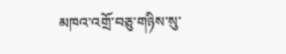མཁའ་འགྲོ་བཅུ་གཉིས་སུ་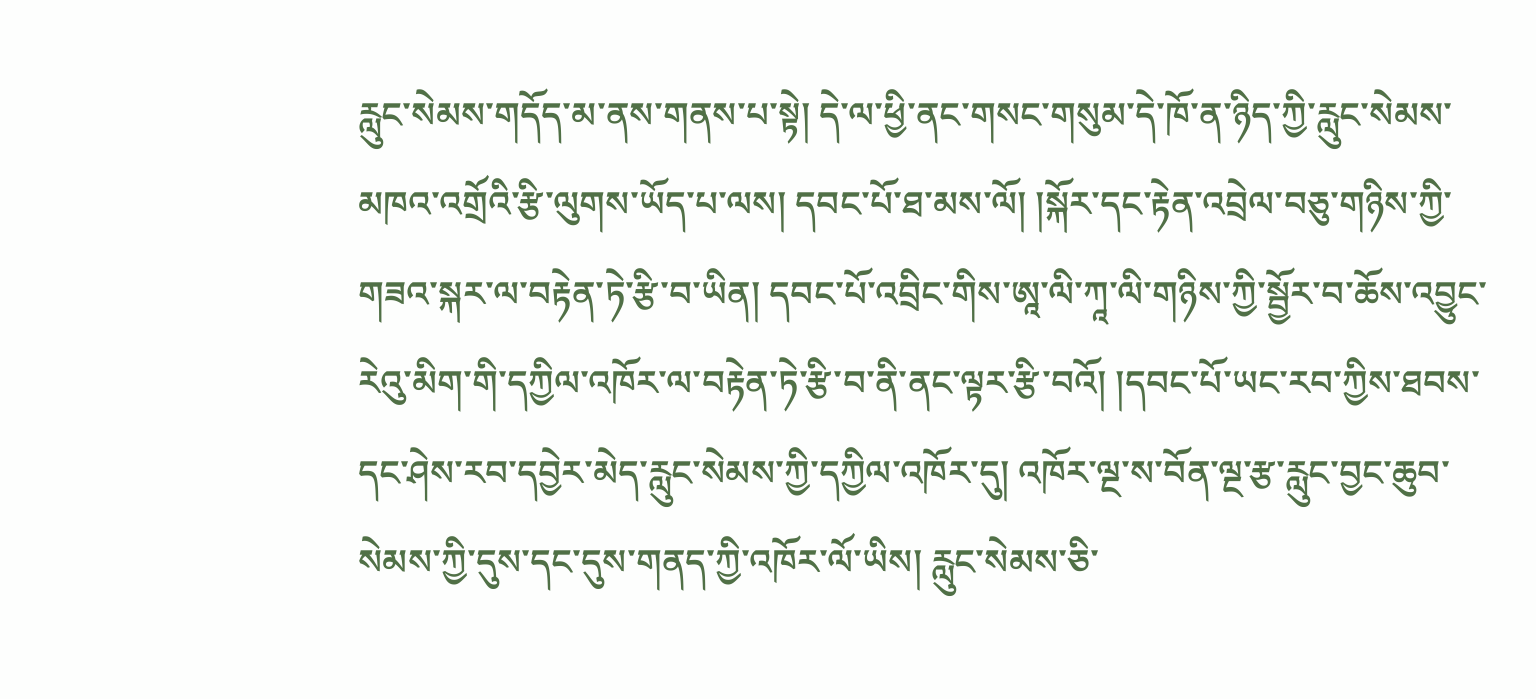རླུང་སེམས་གདོད་མ་ནས་གནས་པ་སྟེ། དེ་ལ་ཕྱི་ནང་གསང་གསུམ་དེ་ཁོ་ན་ཉིད་ཀྱི་རླུང་སེམས་མཁའ་འགྲོའི་རྩི་ལུགས་ཡོད་པ་ལས། དབང་པོ་ཐ་མས་ལོ། །སྐོར་དང་རྟེན་འབྲེལ་བཅུ་གཉིས་ཀྱི་གཟའ་སྐར་ལ་བརྟེན་ཏེ་རྩི་བ་ཡིན། དབང་པོ་འབྲིང་གིས་ཨཱ་ལི་ཀཱ་ལི་གཉིས་ཀྱི་སྦྱོར་བ་ཆོས་འབྱུང་རེའུ་མིག་གི་དཀྱིལ་འཁོར་ལ་བརྟེན་ཏེ་རྩི་བ་ནི་ནང་ལྟར་རྩི་བའོ། །དབང་པོ་ཡང་རབ་ཀྱིས་ཐབས་དང་ཤེས་རབ་དབྱེར་མེད་རླུང་སེམས་ཀྱི་དཀྱིལ་འཁོར་དུ། འཁོར་ལྔ་ས་བོན་ལྔ་རྩ་རླུང་བྱང་ཆུབ་སེམས་ཀྱི་དུས་དང་དུས་གནད་ཀྱི་འཁོར་ལོ་ཡིས། རླུང་སེམས་ཅི་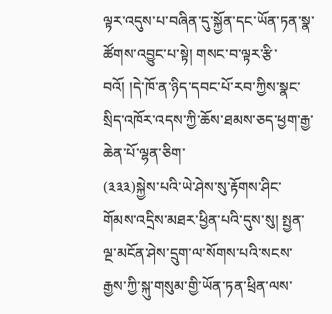ལྟར་འདུས་པ་བཞིན་དུ་སྐྱོན་དང་ཡོན་ཏན་སྣ་ཚོགས་འབྱུང་པ་སྟེ། གསང་བ་ལྟར་རྩི་བའོ། །དེ་ཁོ་ན་ཉིད་དབང་པོ་རབ་ཀྱིས་སྣང་སྲིད་འཁོར་འདས་ཀྱི་ཆོས་ཐམས་ཅད་ཕྱག་རྒྱ་ཆེན་པོ་ལྷན་ཅིག་
(༣༣༣)སྐྱེས་པའི་ཡེ་ཤེས་སུ་རྟོགས་ཤིང་གོམས་འདྲིས་མཐར་ཕྱིན་པའི་དུས་སུ། སྤྱན་ལྔ་མངོན་ཤེས་དྲུག་ལ་སོགས་པའི་སངས་རྒྱས་ཀྱི་སྐུ་གསུམ་གྱི་ཡོན་ཏན་ཕྲིན་ལས་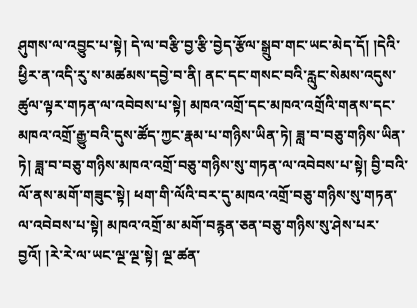ཤུགས་ལ་འབྱུང་པ་སྟེ། དེ་ལ་བརྩི་བྱ་རྩི་བྱེད་རྩོལ་སྒྲུབ་གང་ཡང་མེད་དོ། །དེའི་ཕྱིར་ན་འདི་རུ་ས་མཚམས་དབྱེ་བ་ནི། ནང་དང་གསང་བའི་རླུང་སེམས་འདུས་ཚུལ་ལྟར་གཏན་ལ་འབེབས་པ་སྟེ། མཁའ་འགྲོ་དང་མཁའ་འགྲོའི་གནས་དང་མཁའ་འགྲོ་རྒྱུ་བའི་དུས་ཚོད་ཀྱང་རྣམ་པ་གཉིས་ཡིན་ཏེ། ཟླ་བ་བཅུ་གཉིས་ཡིན་ཏེ། ཟླ་བ་བཅུ་གཉིས་མཁའ་འགྲོ་བཅུ་གཉིས་སུ་གཏན་ལ་འབེབས་པ་སྟེ། བྱི་བའི་ལོ་ནས་མགོ་གཟུང་སྟེ། ཕག་གི་ལོའི་བར་དུ་མཁའ་འགྲོ་བཅུ་གཉིས་སུ་གཏན་ལ་འབེབས་པ་སྟེ། མཁའ་འགྲོ་མ་མགོ་བརྙན་ཅན་བཅུ་གཉིས་སུ་ཤེས་པར་བྱའོ། །རེ་རེ་ལ་ཡང་ལྔ་ལྔ་སྟེ། ལྔ་ཚན་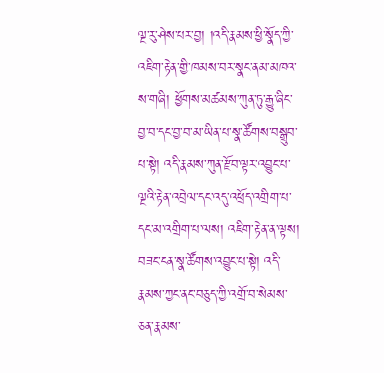ལྔ་རུ་ཤེས་པར་བྱ། །འདི་རྣམས་ཕྱི་སྣོད་ཀྱི་འཇིག་རྟེན་གྱི་ཁམས་བར་སྣང་ནམ་མཁའ་ས་གཞི། ཕྱོགས་མཚམས་ཀུན་ཏུ་རྒྱུ་ཞིང་བྱ་བ་དང་བྱ་བ་མ་ཡིན་པ་སྣ་ཚོགས་བསྒྲུབ་པ་སྟེ། འདི་རྣམས་ཀུན་རྫོབ་ལྟར་འབྱུང་པ་ལྔའི་རྟེན་འབྲེལ་དང་འདུ་འཕྲོད་འགྲིག་པ་དང་མ་འགྲིག་པ་ལས། འཇིག་རྟེན་ན་ལྟས། བཟང་ངན་སྣ་ཚོགས་འབྱུང་པ་སྟེ། འདི་རྣམས་ཀྱང་ནང་བཅུད་ཀྱི་འགྲོ་བ་སེམས་ཅན་རྣམས་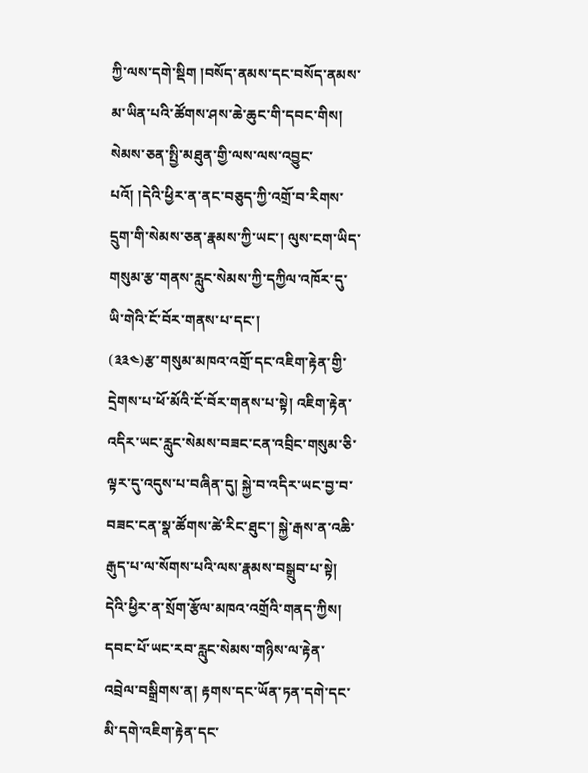ཀྱི་ལས་དགེ་སྡིག །བསོད་ནམས་དང་བསོད་ནམས་མ་ཡིན་པའི་ཚོགས་ཤས་ཆེ་ཆུང་གི་དབང་གིས། སེམས་ཅན་སྤྱི་མཐུན་གྱི་ལས་ལས་འབྱུང་པའོ། །དེའི་ཕྱིར་ན་ནང་བཅུད་ཀྱི་འགྲོ་བ་རིགས་དྲུག་གི་སེམས་ཅན་རྣམས་ཀྱི་ཡང་། ལུས་ངག་ཡིད་གསུམ་རྩ་གནས་རླུང་སེམས་ཀྱི་དཀྱིལ་འཁོར་དུ་ཡི་གེའི་ངོ་བོར་གནས་པ་དང་།
(༣༣༤)རྩ་གསུམ་མཁའ་འགྲོ་དང་འཇིག་རྟེན་གྱི་དྲེགས་པ་ཕོ་མོའི་ངོ་བོར་གནས་པ་སྟེ། འཇིག་རྟེན་འདིར་ཡང་རླུང་སེམས་བཟང་ངན་འབྲིང་གསུམ་ཅི་ལྟར་དུ་འདུས་པ་བཞིན་དུ། སྐྱེ་བ་འདིར་ཡང་བྱ་བ་བཟང་ངན་སྣ་ཚོགས་ཚེ་རིང་ཐུང་། སྐྱེ་རྒས་ན་འཆི་རྒུད་པ་ལ་སོགས་པའི་ལས་རྣམས་བསྒྲུབ་པ་སྟེ། དེའི་ཕྱིར་ན་སྲོག་རྩོལ་མཁའ་འགྲོའི་གནད་ཀྱིས། དབང་པོ་ཡང་རབ་རླུང་སེམས་གཉིས་ལ་རྟེན་འབྲེལ་བསྒྲིགས་ན། རྟགས་དང་ཡོན་ཏན་དགེ་དང་མི་དགེ་འཇིག་རྟེན་དང་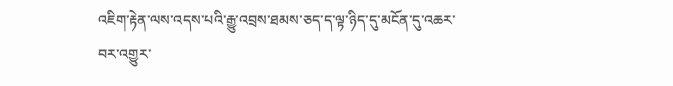འཇིག་རྟེན་ལས་འདས་པའི་རྒྱུ་འབྲས་ཐམས་ཅད་ད་ལྟ་ཉིད་དུ་མངོན་དུ་འཆར་བར་འགྱུར་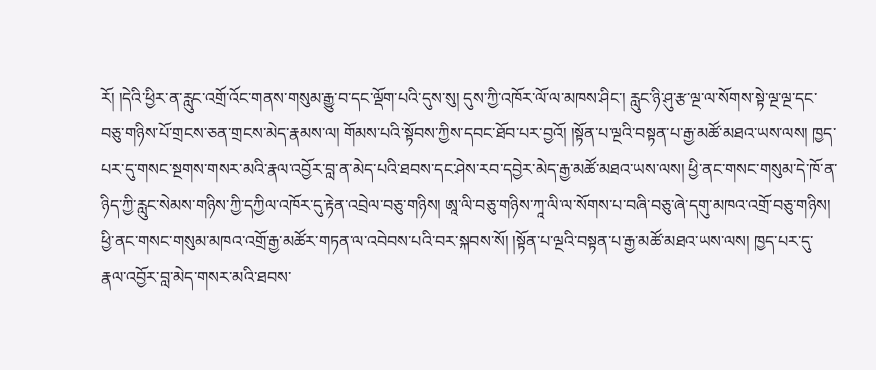རོ། །དེའི་ཕྱིར་ན་རླུང་འགྲོ་འོང་གནས་གསུམ་རྒྱུ་བ་དང་ལྡོག་པའི་དུས་སུ། དུས་ཀྱི་འཁོར་ལོ་ལ་མཁས་ཤིང་། རླུང་ཉི་ཤུ་རྩ་ལྔ་ལ་སོགས་སྟེ་ལྔ་ལྔ་དང་བཅུ་གཉིས་པོ་གྲངས་ཅན་གྲངས་མེད་རྣམས་ལ། གོམས་པའི་སྟོབས་ཀྱིས་དབང་ཐོབ་པར་བྱའོ། །སྟོན་པ་ལྔའི་བསྟན་པ་རྒྱ་མཚོ་མཐའ་ཡས་ལས། ཁྱད་པར་དུ་གསང་སྔགས་གསར་མའི་རྣལ་འབྱོར་བླ་ན་མེད་པའི་ཐབས་དང་ཤེས་རབ་དབྱེར་མེད་རྒྱ་མཚོ་མཐའ་ཡས་ལས། ཕྱི་ནང་གསང་གསུམ་དེ་ཁོ་ན་ཉིད་ཀྱི་རླུང་སེམས་གཉིས་ཀྱི་དཀྱིལ་འཁོར་དུ་རྟེན་འབྲེལ་བཅུ་གཉིས། ཨཱ་ལི་བཅུ་གཉིས་ཀཱ་ལི་ལ་སོགས་པ་བཞི་བཅུ་ཞེ་དགུ་མཁའ་འགྲོ་བཅུ་གཉིས། ཕྱི་ནང་གསང་གསུམ་མཁའ་འགྲོ་རྒྱ་མཚོར་གཏན་ལ་འབེབས་པའི་བར་སྐབས་སོ། །སྟོན་པ་ལྔའི་བསྟན་པ་རྒྱ་མཚོ་མཐའ་ཡས་ལས། ཁྱད་པར་དུ་རྣལ་འབྱོར་བླ་མེད་གསར་མའི་ཐབས་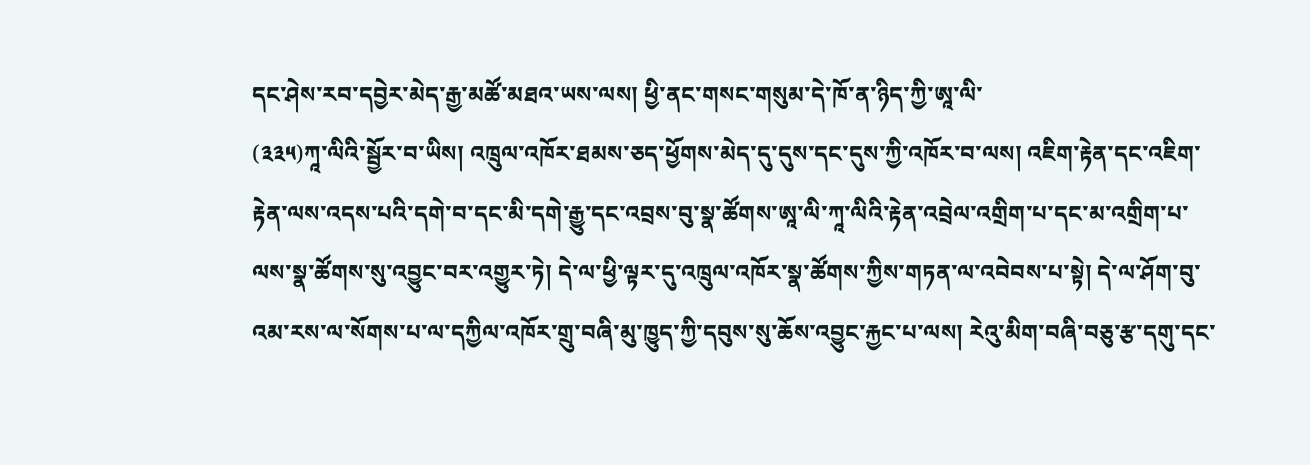དང་ཤེས་རབ་དབྱེར་མེད་རྒྱ་མཚོ་མཐའ་ཡས་ལས། ཕྱི་ནང་གསང་གསུམ་དེ་ཁོ་ན་ཉིད་ཀྱི་ཨཱ་ལི་
(༣༣༥)ཀཱ་ལིའི་སྦྱོར་བ་ཡིས། འཁྲུལ་འཁོར་ཐམས་ཅད་ཕྱོགས་མེད་དུ་དུས་དང་དུས་ཀྱི་འཁོར་བ་ལས། འཇིག་རྟེན་དང་འཇིག་རྟེན་ལས་འདས་པའི་དགེ་བ་དང་མི་དགེ་རྒྱུ་དང་འབྲས་བུ་སྣ་ཚོགས་ཨཱ་ལི་ཀཱ་ལིའི་རྟེན་འབྲེལ་འགྲིག་པ་དང་མ་འགྲིག་པ་ལས་སྣ་ཚོགས་སུ་འབྱུང་བར་འགྱུར་ཏེ། དེ་ལ་ཕྱི་ལྟར་དུ་འཁྲུལ་འཁོར་སྣ་ཚོགས་ཀྱིས་གཏན་ལ་འབེབས་པ་སྟེ། དེ་ལ་ཤོག་བུ་འམ་རས་ལ་སོགས་པ་ལ་དཀྱིལ་འཁོར་གྲུ་བཞི་མུ་ཁྱུད་ཀྱི་དབུས་སུ་ཆོས་འབྱུང་རྐྱང་པ་ལས། རེའུ་མིག་བཞི་བཅུ་རྩ་དགུ་དང་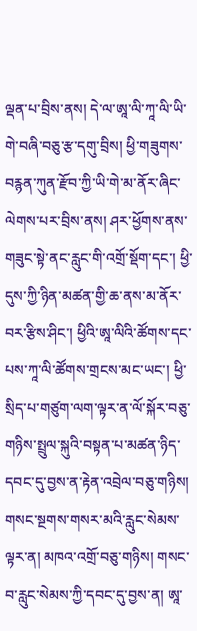ལྡན་པ་བྲིས་ནས། དེ་ལ་ཨཱ་ལི་ཀཱ་ལི་ཡི་གེ་བཞི་བཅུ་རྩ་དགུ་བྲིས། ཕྱི་གཟུགས་བརྙན་ཀུན་རྫོབ་ཀྱི་ཡི་གེ་མ་ནོར་ཞིང་ལེགས་པར་བྲིས་ནས། ཤར་ཕྱོགས་ནས་གཟུང་སྟེ་ནང་རླུང་གི་འགྲོ་སྡོག་དང་། ཕྱི་དུས་ཀྱི་ཉིན་མཚན་གྱི་ཆ་ནས་མ་ནོར་བར་རྩིས་ཤིང་། ཕྱིའི་ཨཱ་ལིའི་ཚོགས་དང་པས་ཀཱ་ལི་ཚོགས་གྲངས་མང་ཡང་། ཕྱི་སྲིད་པ་གཙུག་ལག་ལྟར་ན་ལོ་སྐོར་བཅུ་གཉིས་སྤྲུལ་སྐུའི་བསྟན་པ་མཚན་ཉིད་དབང་དུ་བྱས་ན་རྟེན་འབྲེལ་བཅུ་གཉིས། གསང་སྔགས་གསར་མའི་རླུང་སེམས་ལྟར་ན། མཁའ་འགྲོ་བཅུ་གཉིས། གསང་བ་རླུང་སེམས་ཀྱི་དབང་དུ་བྱས་ན། ཨཱ་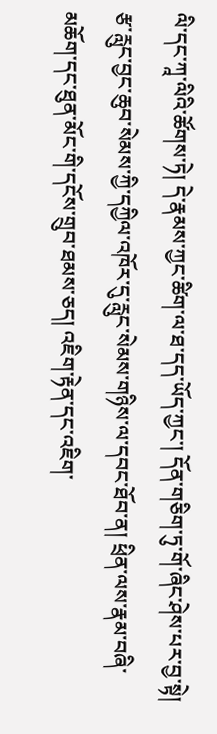ལི་དང་ཀཱ་ལིའི་ཚོགས་ཏེ། དེ་རྣམས་ཀྱང་ཚིག་ལ་ཐ་དད་ཡོད་ཀྱང་། དོན་གཅིག་ཏུ་གོ་ཞིང་ཤེས་པར་བྱ་སྟེ། རྩ་རླུང་བྱང་ཆུབ་སེམས་ཀྱི་དཀྱིལ་འཁོར་དུ་རླུང་སེམས་གཉིས་ལ་དབང་ཐོབ་ན། ཕྲིན་ལས་རྣམ་བཞི་མཆོག་དང་ཐུན་མོང་གི་དངོས་གྲུབ་ཐམས་ཅད། འཇིག་རྟེན་དང་འཇིག་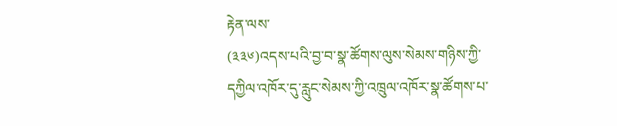རྟེན་ལས་
(༣༣༦)འདས་པའི་བྱ་བ་སྣ་ཚོགས་ལུས་སེམས་གཉིས་ཀྱི་དཀྱིལ་འཁོར་དུ་རླུང་སེམས་ཀྱི་འཁྲུལ་འཁོར་སྣ་ཚོགས་པ་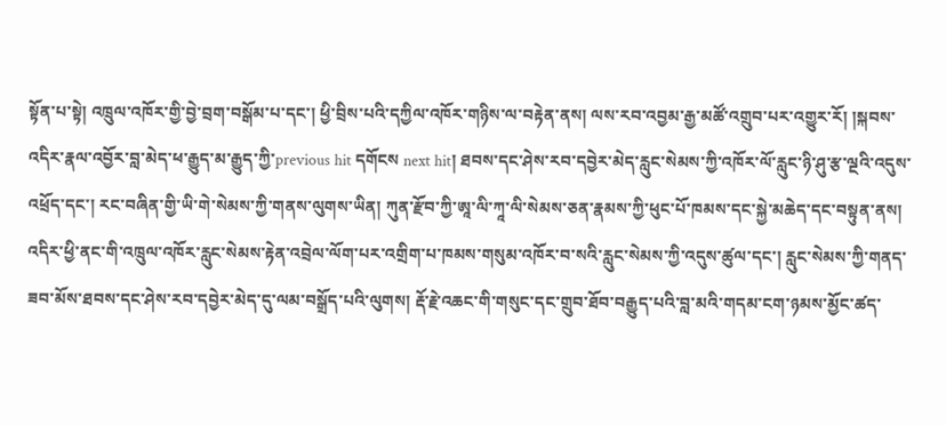སྟོན་པ་སྟེ། འཁྲུལ་འཁོར་གྱི་བྱེ་བྲག་བསྒོམ་པ་དང་། ཕྱི་བྲིས་པའི་དཀྱིལ་འཁོར་གཉིས་ལ་བརྟེན་ནས། ལས་རབ་འབྱམ་རྒྱ་མཚོ་འགྲུབ་པར་འགྱུར་རོ། །སྐབས་འདིར་རྣལ་འབྱོར་བླ་མེད་ཕ་རྒྱུད་མ་རྒྱུད་ཀྱི་previous hit དགོངས next hit། ཐབས་དང་ཤེས་རབ་དབྱེར་མེད་རླུང་སེམས་ཀྱི་འཁོར་ལོ་རླུང་ཉི་ཤུ་རྩ་ལྔའི་འདུས་འཕྲོད་དང་། རང་བཞིན་གྱི་ཡི་གེ་སེམས་ཀྱི་གནས་ལུགས་ཡིན། ཀུན་རྫོབ་ཀྱི་ཨཱ་ལི་ཀཱ་ལི་སེམས་ཅན་རྣམས་ཀྱི་ཕུང་པོ་ཁམས་དང་སྐྱེ་མཆེད་དང་བསྟུན་ནས། འདིར་ཕྱི་ནང་གི་འཁྲུལ་འཁོར་རླུང་སེམས་རྟེན་འབྲེལ་ལོག་པར་འགྲིག་པ་ཁམས་གསུམ་འཁོར་བ་སའི་རླུང་སེམས་ཀྱི་འདུས་ཚུལ་དང་། རླུང་སེམས་ཀྱི་གནད་ཟབ་མོས་ཐབས་དང་ཤེས་རབ་དབྱེར་མེད་དུ་ལམ་བསྒྲོད་པའི་ལུགས། རྡོ་རྗེ་འཆང་གི་གསུང་དང་གྲུབ་ཐོབ་བརྒྱུད་པའི་བླ་མའི་གདམ་ངག་ཉམས་མྱོང་ཚད་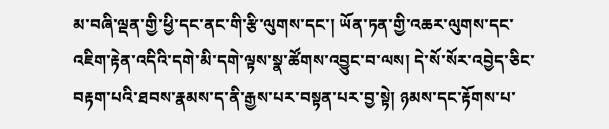མ་བཞི་ལྡན་གྱི་ཕྱི་དང་ནང་གི་རྩི་ལུགས་དང་། ཡོན་ཏན་གྱི་འཆར་ལུགས་དང་འཇིག་རྟེན་འདིའི་དགེ་མི་དགེ་ལྟས་སྣ་ཚོགས་འབྱུང་བ་ལས། དེ་སོ་སོར་འབྱེད་ཅིང་བརྟག་པའི་ཐབས་རྣམས་ད་ནི་རྒྱས་པར་བསྟན་པར་བྱ་སྟེ། ཉམས་དང་རྟོགས་པ་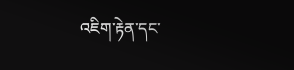འཇིག་རྟེན་དང་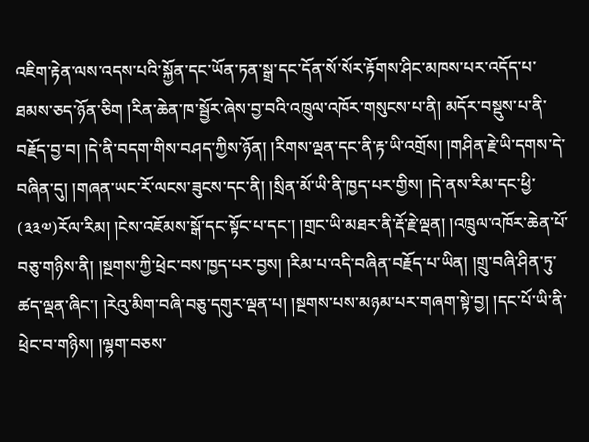འཇིག་རྟེན་ལས་འདས་པའི་སྐྱོན་དང་ཡོན་ཏན་སྒྲ་དང་དོན་སོ་སོར་རྟོགས་ཤིང་མཁས་པར་འདོད་པ་ཐམས་ཅད་ཉོན་ཅིག །རིན་ཆེན་ཁ་སྦྱོར་ཞེས་བྱ་བའི་འཁྲུལ་འཁོར་གསུངས་པ་ནི། མདོར་བསྡུས་པ་ནི་བརྗོད་བྱ་བ། །དེ་ནི་བདག་གིས་བཤད་ཀྱིས་ཉོན། །རིགས་ལྡན་དང་ནི་རྟ་ཡི་འགྲོས། །གཤིན་རྗེ་ཡི་དགས་དེ་བཞིན་དུ། །གཞན་ཡང་རོ་ལངས་ཟུངས་དང་ནི། །སྲིན་མོ་ཡི་ནི་ཁྱད་པར་གྱིས། །དེ་ནས་རིམ་དང་ཕྱི་
(༣༣༧)རོལ་རིམ། །ངེས་འཇོམས་སྒོ་དང་སྟོང་པ་དང་། །གྲང་ཡི་མཐར་ནི་རྡོ་རྗེ་ལྡན། །འཁྲུལ་འཁོར་ཆེན་པོ་བཅུ་གཉིས་ནི། །སྔགས་ཀྱི་ཕྲེང་བས་ཁྱད་པར་བྱས། །རིམ་པ་འདི་བཞིན་བརྗོད་པ་ཡིན། །གྲུ་བཞི་ཤིན་ཏུ་ཚད་ལྡན་ཞིང་། །རེའུ་མིག་བཞི་བཅུ་དགུར་ལྡན་པ། །སྔགས་པས་མཉམ་པར་གཞག་སྟེ་བྱ། །དང་པོ་ཡི་ནི་ཕྲེང་བ་གཉིས། །ལྷག་བཅས་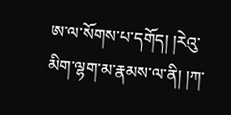ཨ་ལ་སོགས་པ་དགོད། །རེའུ་མིག་ལྷག་མ་རྣམས་ལ་ནི། །ཀ་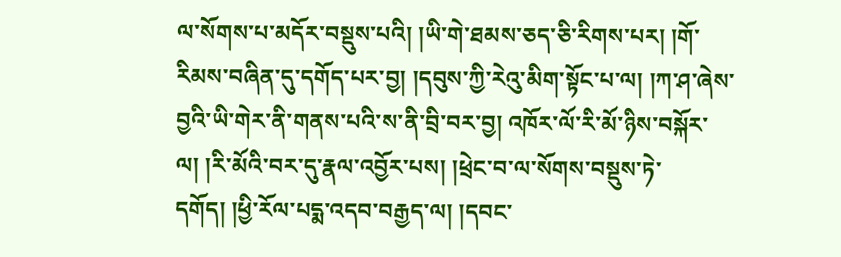ལ་སོགས་པ་མདོར་བསྡུས་པའི། །ཡི་གེ་ཐམས་ཅད་ཅི་རིགས་པར། །གོ་རིམས་བཞིན་དུ་དགོད་པར་བྱ། །དབུས་ཀྱི་རེའུ་མིག་སྟོང་པ་ལ། །ཀ་ཤ་ཞེས་བྱའི་ཡི་གེར་ནི་གནས་པའི་ས་ནི་བྲི་བར་བྱ། འཁོར་ལོ་རི་མོ་ཉིས་བསྐོར་ལ། །རི་མོའི་བར་དུ་རྣལ་འབྱོར་པས། །ཕྲེང་བ་ལ་སོགས་བསྡུས་ཏེ་དགོད། །ཕྱི་རོལ་པདྨ་འདབ་བརྒྱད་ལ། །དབང་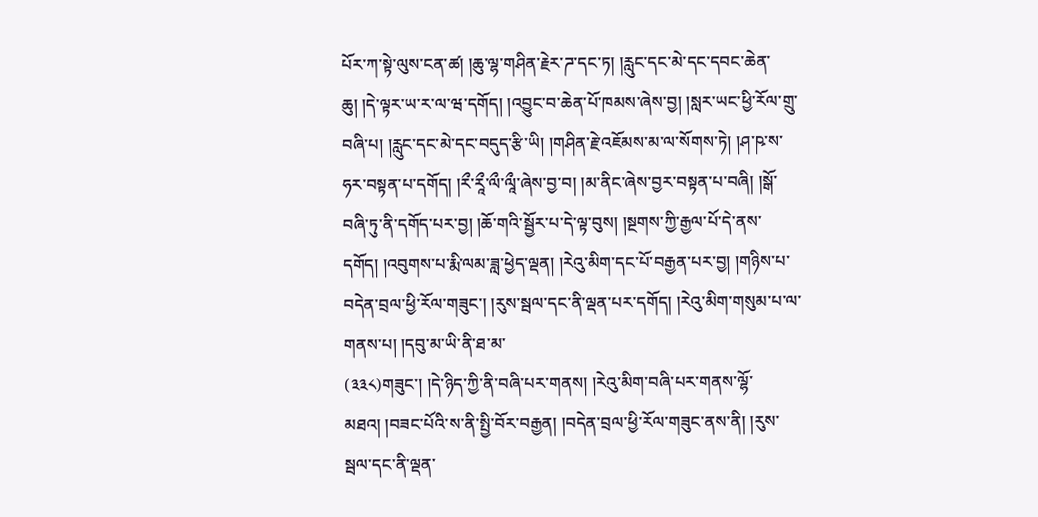པོར་ཀ་སྟེ་ལུས་ངན་ཚ། །ཆུ་ལྷ་གཤིན་རྗེར་ཌ་དང་ཏ། །རླུང་དང་མེ་དང་དབང་ཆེན་ཆུ། །དེ་ལྟར་ཡ་ར་ལ་ཝ་དགོད། །འབྱུང་བ་ཆེན་པོ་ཁམས་ཞེས་བྱ། །སླར་ཡང་ཕྱི་རོལ་གྲུ་བཞི་པ། །རླུང་དང་མེ་དང་བདུད་རྩི་ཡི། །གཤིན་རྗེ་འཇོམས་མ་ལ་སོགས་ཏེ། །ཤ་ཥ་ས་ཧར་བསྟན་པ་དགོད། །རྀ་རཱྀ་ལྀ་ལཱྀ་ཞེས་བྱ་བ། །མ་ནིང་ཞེས་བྱར་བསྟན་པ་བཞི། །སྒོ་བཞི་ཏུ་ནི་དགོད་པར་བྱ། །ཆོ་གའི་སྦྱོར་པ་དེ་ལྟ་བུས། །སྔགས་ཀྱི་རྒྱལ་པོ་དེ་ནས་དགོད། །འབུགས་པ་རྨི་ལམ་ཟླ་ཕྱེད་ལྡན། །རེའུ་མིག་དང་པོ་བརྒྱན་པར་བྱ། །གཉིས་པ་བདེན་བྲལ་ཕྱི་རོལ་གཟུང་། །རུས་སྦལ་དང་ནི་ལྡན་པར་དགོད། །རེའུ་མིག་གསུམ་པ་ལ་གནས་པ། །དབུ་མ་ཡི་ནི་ཐ་མ་
(༣༣༨)གཟུང་། །དེ་ཉིད་ཀྱི་ནི་བཞི་པར་གནས། །རེའུ་མིག་བཞི་པར་གནས་ལྷོ་མཐའ། །བཟང་པོའི་ས་ནི་སྤྱི་བོར་བརྒྱན། །བདེན་བྲལ་ཕྱི་རོལ་གཟུང་ནས་ནི། །རུས་སྦལ་དང་ནི་ལྡན་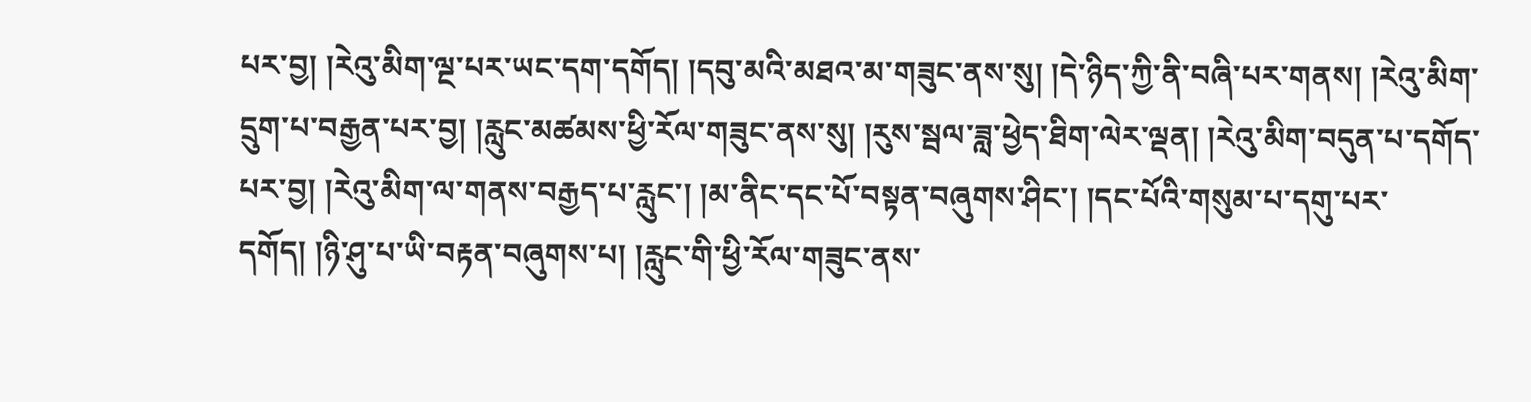པར་བྱ། །རེའུ་མིག་ལྔ་པར་ཡང་དག་དགོད། །དབུ་མའི་མཐའ་མ་གཟུང་ནས་སུ། །དེ་ཉིད་ཀྱི་ནི་བཞི་པར་གནས། །རེའུ་མིག་དྲུག་པ་བརྒྱན་པར་བྱ། །རླུང་མཚམས་ཕྱི་རོལ་གཟུང་ནས་སུ། །རུས་སྦལ་ཟླ་ཕྱེད་ཐིག་ལེར་ལྡན། །རེའུ་མིག་བདུན་པ་དགོད་པར་བྱ། །རེའུ་མིག་ལ་གནས་བརྒྱད་པ་རླུང་། །མ་ནིང་དང་པོ་བསྟན་བཞུགས་ཤིང་། །དང་པོའི་གསུམ་པ་དགུ་པར་དགོད། །ཉི་ཤུ་པ་ཡི་བརྟན་བཞུགས་པ། །རླུང་གི་ཕྱི་རོལ་གཟུང་ནས་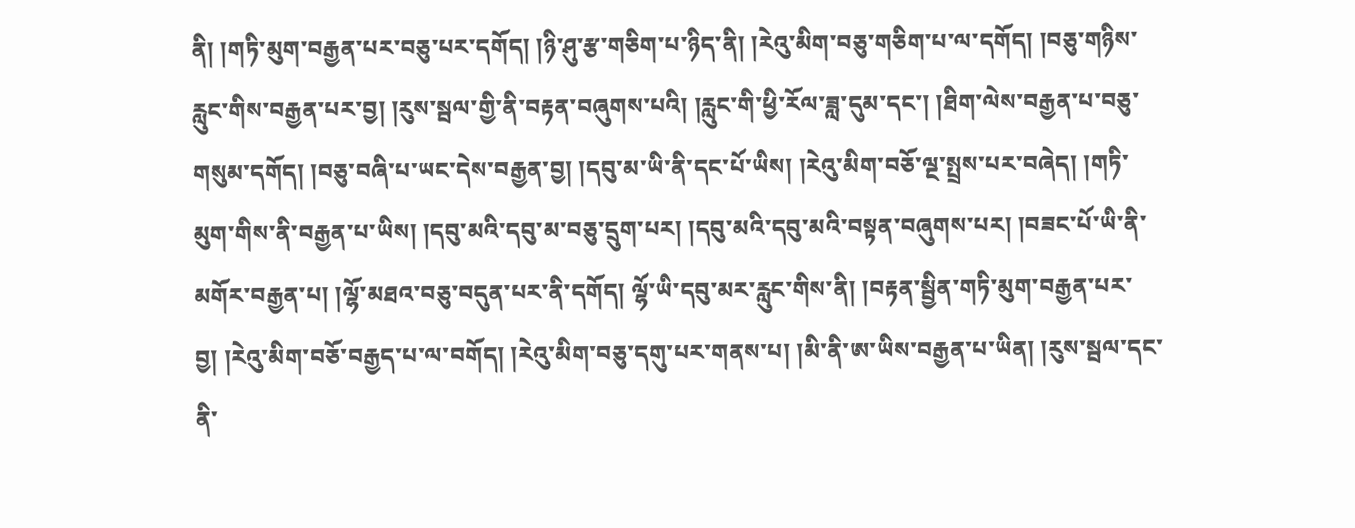ནི། །གཏི་མུག་བརྒྱན་པར་བཅུ་པར་དགོད། །ཉི་ཤུ་རྩ་གཅིག་པ་ཉིད་ནི། །རེའུ་མིག་བཅུ་གཅིག་པ་ལ་དགོད། །བཅུ་གཉིས་རླུང་གིས་བརྒྱན་པར་བྱ། །རུས་སྦལ་གྱི་ནི་བརྟན་བཞུགས་པའི། །རླུང་གི་ཕྱི་རོལ་ཟླ་དུམ་དང་། །ཐིག་ལེས་བརྒྱན་པ་བཅུ་གསུམ་དགོད། །བཅུ་བཞི་པ་ཡང་དེས་བརྒྱན་བྱ། །དབུ་མ་ཡི་ནི་དང་པོ་ཡིས། །རེའུ་མིག་བཅོ་ལྔ་སྤྲས་པར་བཞེད། །གཏི་མུག་གིས་ནི་བརྒྱན་པ་ཡིས། །དབུ་མའི་དབུ་མ་བཅུ་དྲུག་པར། །དབུ་མའི་དབུ་མའི་བསྟན་བཞུགས་པར། །བཟང་པོ་ཡི་ནི་མགོར་བརྒྱན་པ། །ལྷོ་མཐའ་བཅུ་བདུན་པར་ནི་དགོད། ལྷོ་ཡི་དབུ་མར་རླུང་གིས་ནི། །བརྟན་སྦྱིན་གཏི་མུག་བརྒྱན་པར་བྱ། །རེའུ་མིག་བཅོ་བརྒྱད་པ་ལ་བགོད། །རེའུ་མིག་བཅུ་དགུ་པར་གནས་པ། །མི་ནི་ཨ་ཡིས་བརྒྱན་པ་ཡིན། །རུས་སྦལ་དང་ནི་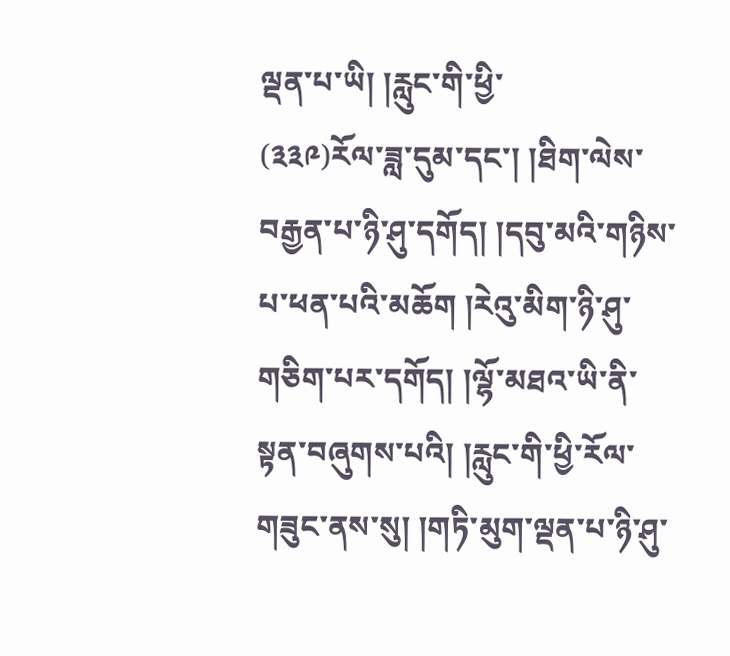ལྡན་པ་ཡི། །རླུང་གི་ཕྱི་
(༣༣༩)རོལ་ཟླ་དུམ་དང་། །ཐིག་ལེས་བརྒྱན་པ་ཉི་ཤུ་དགོད། །དབུ་མའི་གཉིས་པ་ཕན་པའི་མཆོག །རེའུ་མིག་ཉི་ཤུ་གཅིག་པར་དགོད། །ལྷོ་མཐའ་ཡི་ནི་སྟན་བཞུགས་པའི། །རླུང་གི་ཕྱི་རོལ་གཟུང་ནས་སུ། །གཏི་མུག་ལྡན་པ་ཉི་ཤུ་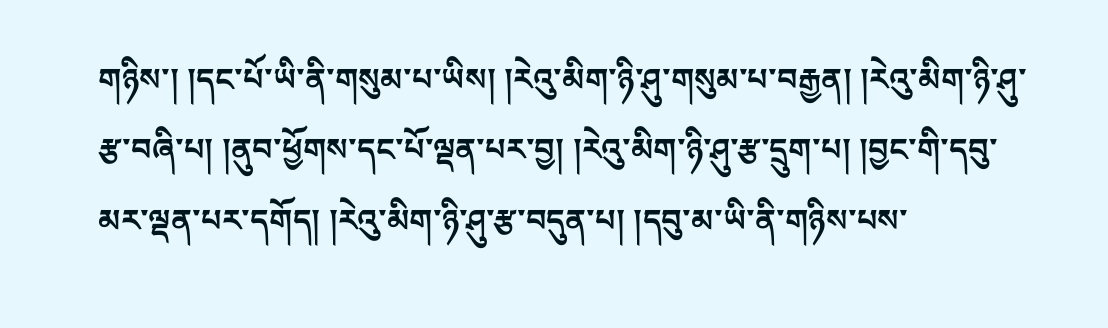གཉིས་། །དང་པོ་ཡི་ནི་གསུམ་པ་ཡིས། །རེའུ་མིག་ཉི་ཤུ་གསུམ་པ་བརྒྱན། །རེའུ་མིག་ཉི་ཤུ་རྩ་བཞི་པ། །ནུབ་ཕྱོགས་དང་པོ་ལྡན་པར་བྱ། །རེའུ་མིག་ཉི་ཤུ་རྩ་དྲུག་པ། །བྱང་གི་དབུ་མར་ལྡན་པར་དགོད། །རེའུ་མིག་ཉི་ཤུ་རྩ་བདུན་པ། །དབུ་མ་ཡི་ནི་གཉིས་པས་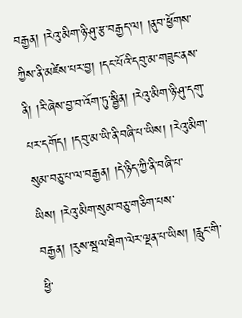བརྒྱན། །རེའུ་མིག་ཉི་ཤུ་རྩ་བརྒྱད་ལ། །ནུབ་ཕྱོགས་ཀྱིས་ནི་མཛེས་པར་བྱ། །དང་པོའི་དབུ་མ་གཟུང་ནས་ནི། །རི་ཞེས་བྱ་བ་འོག་ཏུ་སྦྱིན། །རེའུ་མིག་ཉི་ཤུ་དགུ་པར་དགོད། །དབུ་མ་ཡི་ནི་བཞི་པ་ཡིས། །རེའུ་མིག་སུམ་བཅུ་པ་ལ་བརྒྱན། །དེ་ཉིད་ཀྱི་ནི་བཞི་པ་ཡིས། །རེའུ་མིག་སུམ་བཅུ་གཅིག་པས་བརྒྱན། །རུས་སྦལ་ཐིག་ལེར་ལྡན་པ་ཡིས། །རླུང་གི་ཕྱི་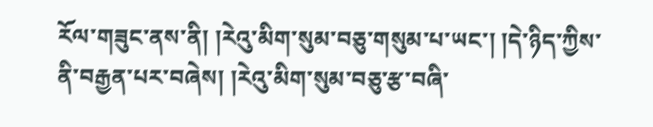རོལ་གཟུང་ནས་ནི། །རེའུ་མིག་སུམ་བཅུ་གསུམ་པ་ཡང་། །དེ་ཉིད་ཀྱིས་ནི་བརྒྱན་པར་བཞེས། །རེའུ་མིག་སུམ་བཅུ་རྩ་བཞི་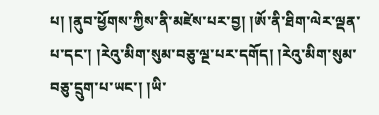པ། །ནུབ་ཕྱོགས་ཀྱིས་ནི་མཛེས་པར་བྱ། །ཨོ་ནི་ཐིག་ལེར་ལྡན་པ་དང་། །རེའུ་མིག་སུམ་བཅུ་ལྔ་པར་དགོད། །རེའུ་མིག་སུམ་བཅུ་དྲུག་པ་ཡང་། །ཡི་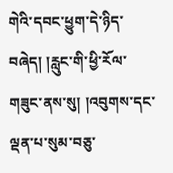གེའི་དབང་ཕྱུག་དེ་ཉིད་བཞེད། །རླུང་གི་ཕྱི་རོལ་གཟུང་ནས་སུ། །འབུགས་དང་ལྡན་པ་སུམ་བཅུ་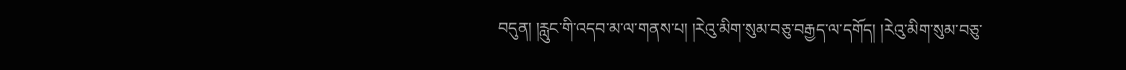བདུན། །རླུང་གི་འདབ་མ་ལ་གནས་པ། །རེའུ་མིག་སུམ་བཅུ་བརྒྱད་ལ་དགོད། །རེའུ་མིག་སུམ་བཅུ་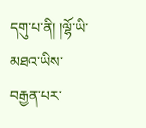དགུ་པ་ནི། །ལྷོ་ཡི་མཐའ་ཡིས་བརྒྱན་པར་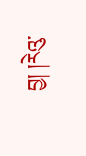བྱ། །རེའུ་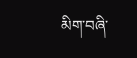མིག་བཞི་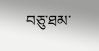བཅུ་ཐམ་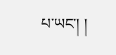པ་ཡང་། །